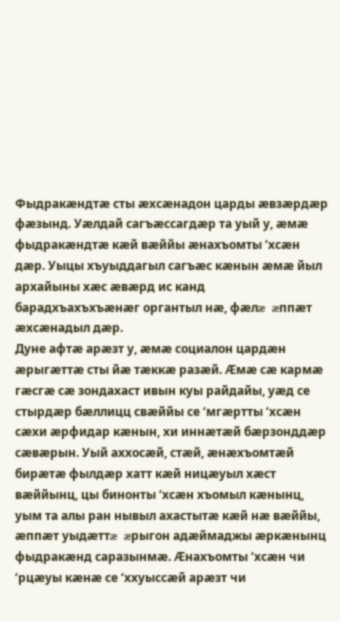Фыдракæндтæ сты æхсæнадон царды æвзæрдæр фæзынд. Уæлдай сагъæссагдæр та уый у, æмæ фыдракæндтæ кæй вæййы æнахъомты ‘хсæн дæр. Уыцы хъуыддагыл сагъæс кæнын æмæ йыл архайыны хæс æвæрд ис канд барадхъахъхъæнæг органтыл нæ, фæлæ æппæт æхсæнадыл дæр.
Дуне афтæ арæзт у, æмæ социалон цардæн æрыгæттæ сты йæ тæккæ разæй. Æмæ сæ кармæ гæсгæ сæ зондахаст ивын куы райдайы, уæд се стырдæр бæллицц свæййы се ‘мгæртты ‘хсæн сæхи æрфидар кæнын, хи иннæтæй бæрзонддæр сæвæрын. Уый аххосæй, стæй, æнæхъомтæй бирæтæ фылдæр хатт кæй ницæуыл хæст вæййынц, цы бинонты ‘хсæн хъомыл кæнынц, уым та алы ран нывыл ахастытæ кæй нæ вæййы, æппæт уыдæттæ æрыгон адæймаджы æркæнынц фыдракæнд саразынмæ. Æнахъомты ‘хсæн чи ‘рцæуы кæнæ се ‘ххуыссæй арæзт чи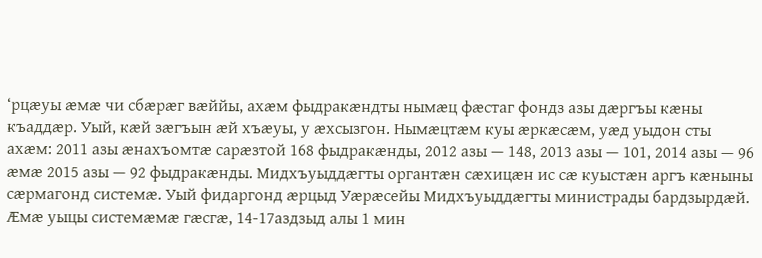‘рцæуы æмæ чи сбæрæг вæййы, ахæм фыдракæндты нымæц фæстаг фондз азы дæргъы кæны къаддæр. Уый, кæй зæгъын æй хъæуы, у æхсызгон. Нымæцтæм куы æркæсæм, уæд уыдон сты ахæм: 2011 азы æнахъомтæ сарæзтой 168 фыдракæнды, 2012 азы — 148, 2013 азы — 101, 2014 азы — 96 æмæ 2015 азы — 92 фыдракæнды. Мидхъуыддæгты органтæн сæхицæн ис сæ куыстæн аргъ кæныны сæрмагонд системæ. Уый фидаргонд æрцыд Уæрæсейы Мидхъуыддæгты министрады бардзырдæй. Æмæ уыцы системæмæ гæсгæ, 14-17аздзыд алы 1 мин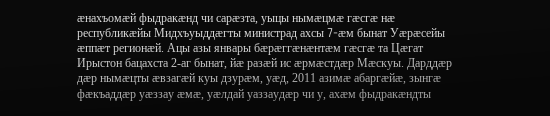æнахъомæй фыдракæнд чи сарæзта, уыцы нымæцмæ гæсгæ нæ республикæйы Мидхъуыддæгты министрад ахсы 7-æм бынат Уæрæсейы æппæт регионæй. Ацы азы январы бæрæггæнæнтæм гæсгæ та Цæгат Ирыстон бацахста 2-аг бынат, йæ разæй ис æрмæстдæр Мæскуы. Дарддæр дæр нымæцты æвзагæй куы дзурæм, уæд, 2011 азимæ абаргæйæ, зынгæ фæкъаддæр уæззау æмæ, уæлдай уаззаудæр чи у, ахæм фыдракæндты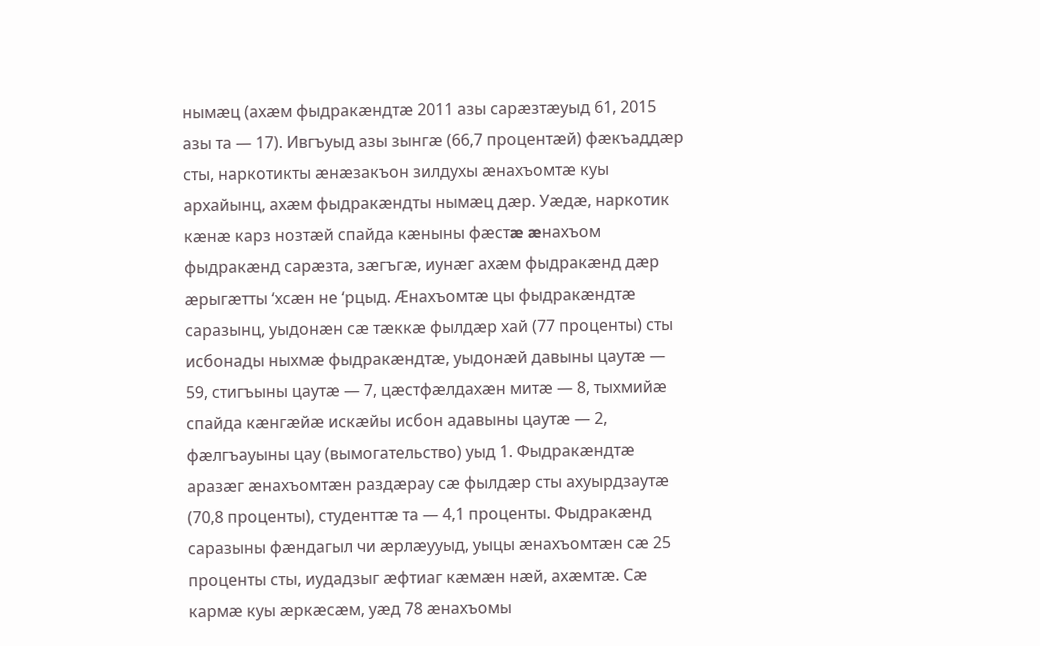нымæц (ахæм фыдракæндтæ 2011 азы сарæзтæуыд 61, 2015 азы та — 17). Ивгъуыд азы зынгæ (66,7 процентæй) фæкъаддæр сты, наркотикты æнæзакъон зилдухы æнахъомтæ куы архайынц, ахæм фыдракæндты нымæц дæр. Уæдæ, наркотик кæнæ карз нозтæй спайда кæныны фæстæ æнахъом фыдракæнд сарæзта, зæгъгæ, иунæг ахæм фыдракæнд дæр æрыгæтты ‘хсæн не ‘рцыд. Æнахъомтæ цы фыдракæндтæ саразынц, уыдонæн сæ тæккæ фылдæр хай (77 проценты) сты исбонады ныхмæ фыдракæндтæ, уыдонæй давыны цаутæ — 59, стигъыны цаутæ — 7, цæстфæлдахæн митæ — 8, тыхмийæ спайда кæнгæйæ искæйы исбон адавыны цаутæ — 2, фæлгъауыны цау (вымогательство) уыд 1. Фыдракæндтæ аразæг æнахъомтæн раздæрау сæ фылдæр сты ахуырдзаутæ (70,8 проценты), студенттæ та — 4,1 проценты. Фыдракæнд саразыны фæндагыл чи æрлæууыд, уыцы æнахъомтæн сæ 25 проценты сты, иудадзыг æфтиаг кæмæн нæй, ахæмтæ. Сæ кармæ куы æркæсæм, уæд 78 æнахъомы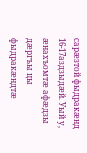сарæзтой фыдракæнд 16-17аздзыдæй. Уый у, æнахъомтæ афæдзы дæргъы цы фыдракæндтæ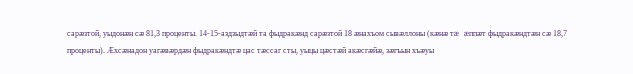сарæзтой, уыдонæн сæ 81,3 проценты. 14-15-аздзыдтæй та фыдракæнд сарæзтой 18 æнахъом сывæллоны (кæнæ тæ æппæт фыдракæндтæн сæ 18,7 проценты). Æхсæнадон уагæвæрдæн фыдракæндтæ цас тæссаг сты, уыцы цæстæй акæсгæйæ, зæгъын хъæуы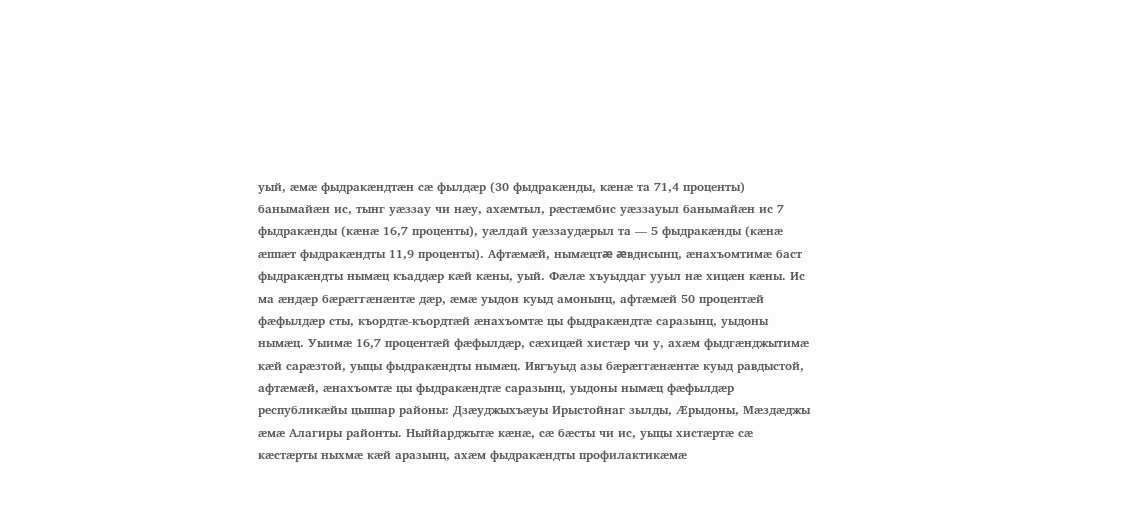уый, æмæ фыдракæндтæн сæ фылдæр (30 фыдракæнды, кæнæ та 71,4 проценты) банымайæн ис, тынг уæззау чи нæу, ахæмтыл, рæстæмбис уæззауыл банымайæн ис 7 фыдракæнды (кæнæ 16,7 проценты), уæлдай уæззаудæрыл та — 5 фыдракæнды (кæнæ æппæт фыдракæндты 11,9 проценты). Афтæмæй, нымæцтæ æвдисынц, æнахъомтимæ баст фыдракæндты нымæц къаддæр кæй кæны, уый. Фæлæ хъуыддаг ууыл нæ хицæн кæны. Ис ма æндæр бæрæггæнæнтæ дæр, æмæ уыдон куыд амонынц, афтæмæй 50 процентæй фæфылдæр сты, къордтæ-къордтæй æнахъомтæ цы фыдракæндтæ саразынц, уыдоны нымæц. Уыимæ 16,7 процентæй фæфылдæр, сæхицæй хистæр чи у, ахæм фыдгæнджытимæ кæй сарæзтой, уыцы фыдракæндты нымæц. Ивгъуыд азы бæрæггæнæнтæ куыд равдыстой, афтæмæй, æнахъомтæ цы фыдракæндтæ саразынц, уыдоны нымæц фæфылдæр республикæйы цыппар районы: Дзæуджыхъæуы Ирыстойнаг зылды, Æрыдоны, Мæздæджы æмæ Алагиры районты. Ныййарджытæ кæнæ, сæ бæсты чи ис, уыцы хистæртæ сæ кæстæрты ныхмæ кæй аразынц, ахæм фыдракæндты профилактикæмæ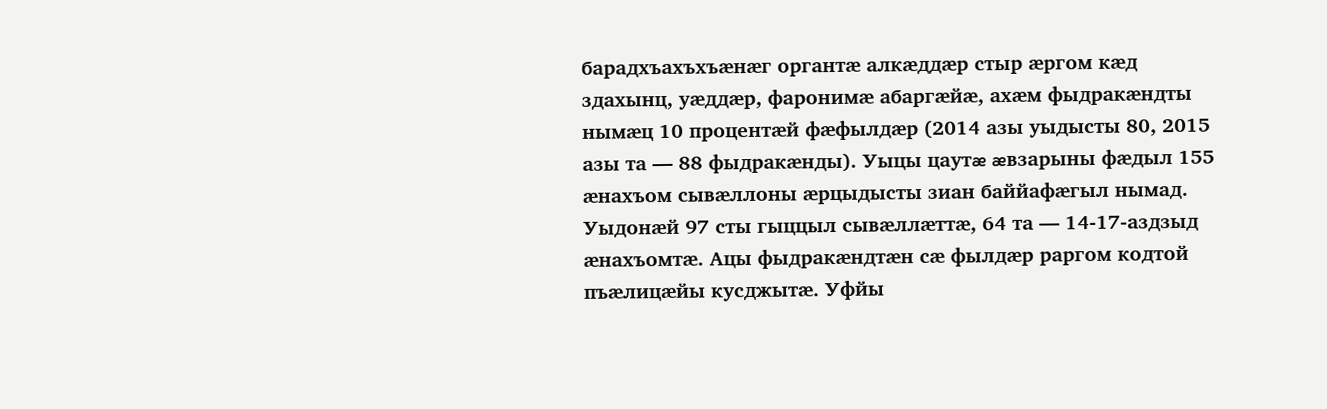барадхъахъхъæнæг органтæ алкæддæр стыр æргом кæд здахынц, уæддæр, фаронимæ абаргæйæ, ахæм фыдракæндты нымæц 10 процентæй фæфылдæр (2014 азы уыдысты 80, 2015 азы та — 88 фыдракæнды). Уыцы цаутæ æвзарыны фæдыл 155 æнахъом сывæллоны æрцыдысты зиан баййафæгыл нымад. Уыдонæй 97 сты гыццыл сывæллæттæ, 64 та — 14-17-аздзыд æнахъомтæ. Ацы фыдракæндтæн сæ фылдæр раргом кодтой пъæлицæйы кусджытæ. Уфйы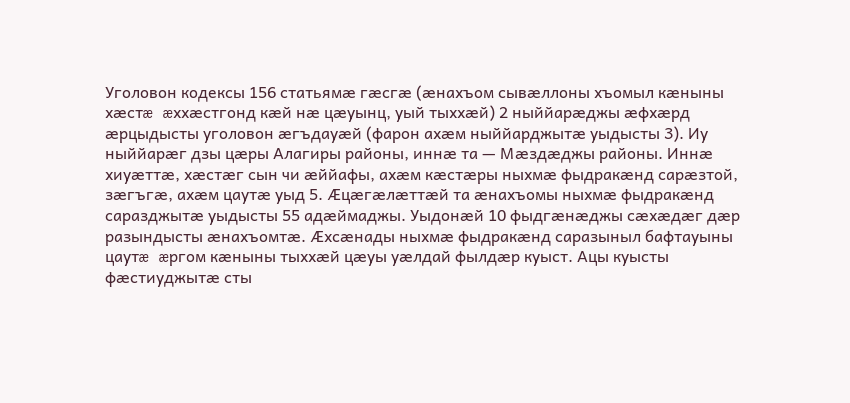Уголовон кодексы 156 статьямæ гæсгæ (æнахъом сывæллоны хъомыл кæныны хæстæ æххæстгонд кæй нæ цæуынц, уый тыххæй) 2 ныййарæджы æфхæрд æрцыдысты уголовон æгъдауæй (фарон ахæм ныййарджытæ уыдысты 3). Иу ныййарæг дзы цæры Алагиры районы, иннæ та — Мæздæджы районы. Иннæ хиуæттæ, хæстæг сын чи æййафы, ахæм кæстæры ныхмæ фыдракæнд сарæзтой, зæгъгæ, ахæм цаутæ уыд 5. Æцæгæлæттæй та æнахъомы ныхмæ фыдракæнд саразджытæ уыдысты 55 адæймаджы. Уыдонæй 10 фыдгæнæджы сæхæдæг дæр разындысты æнахъомтæ. Æхсæнады ныхмæ фыдракæнд саразыныл бафтауыны цаутæ æргом кæныны тыххæй цæуы уæлдай фылдæр куыст. Ацы куысты фæстиуджытæ сты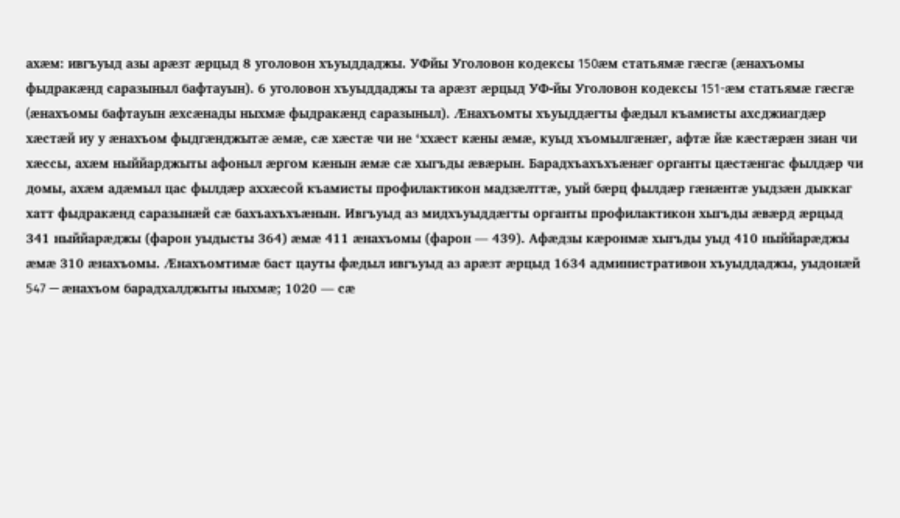ахæм: ивгъуыд азы арæзт æрцыд 8 уголовон хъуыддаджы. УФйы Уголовон кодексы 150æм статьямæ гæсгæ (æнахъомы фыдракæнд саразыныл бафтауын). 6 уголовон хъуыддаджы та арæзт æрцыд УФ-йы Уголовон кодексы 151-æм статьямæ гæсгæ (æнахъомы бафтауын æхсæнады ныхмæ фыдракæнд саразыныл). Æнахъомты хъуыддæгты фæдыл къамисты ахсджиагдæр хæстæй иу у æнахъом фыдгæнджытæ æмæ, сæ хæстæ чи не ‘ххæст кæны æмæ, куыд хъомылгæнæг, афтæ йæ кæстæрæн зиан чи хæссы, ахæм ныййарджыты афоныл æргом кæнын æмæ сæ хыгъды æвæрын. Барадхъахъхъæнæг органты цæстæнгас фылдæр чи домы, ахæм адæмыл цас фылдæр аххæсой къамисты профилактикон мадзæлттæ, уый бæрц фылдæр гæнæнтæ уыдзæн дыккаг хатт фыдракæнд саразынæй сæ бахъахъхъæнын. Ивгъуыд аз мидхъуыддæгты органты профилактикон хыгъды æвæрд æрцыд 341 ныййарæджы (фарон уыдысты 364) æмæ 411 æнахъомы (фарон — 439). Афæдзы кæронмæ хыгъды уыд 410 ныййарæджы æмæ 310 æнахъомы. Æнахъомтимæ баст цауты фæдыл ивгъуыд аз арæзт æрцыд 1634 административон хъуыддаджы, уыдонæй 547 — æнахъом барадхалджыты ныхмæ; 1020 — сæ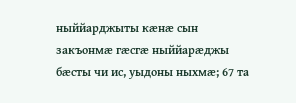ныййарджыты кæнæ сын закъонмæ гæсгæ ныййарæджы бæсты чи ис, уыдоны ныхмæ; 67 та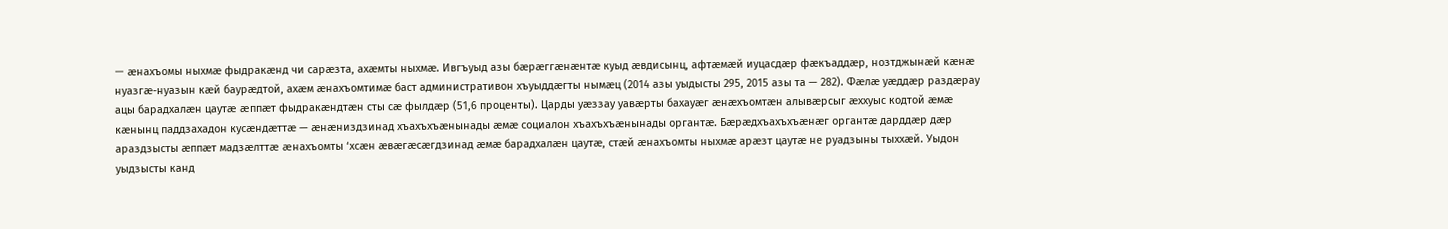— æнахъомы ныхмæ фыдракæнд чи сарæзта, ахæмты ныхмæ. Ивгъуыд азы бæрæггæнæнтæ куыд æвдисынц, афтæмæй иуцасдæр фæкъаддæр, нозтджынæй кæнæ нуазгæ-нуазын кæй баурæдтой, ахæм æнахъомтимæ баст административон хъуыддæгты нымæц (2014 азы уыдысты 295, 2015 азы та — 282). Фæлæ уæддæр раздæрау ацы барадхалæн цаутæ æппæт фыдракæндтæн сты сæ фылдæр (51,6 проценты). Царды уæззау уавæрты бахауæг æнæхъомтæн алывæрсыг æххуыс кодтой æмæ кæнынц паддзахадон кусæндæттæ — æнæниздзинад хъахъхъæнынады æмæ социалон хъахъхъæнынады органтæ. Бæрæдхъахъхъæнæг органтæ дарддæр дæр араздзысты æппæт мадзæлттæ æнахъомты ‘хсæн æвæгæсæгдзинад æмæ барадхалæн цаутæ, стæй æнахъомты ныхмæ арæзт цаутæ не руадзыны тыххæй. Уыдон уыдзысты канд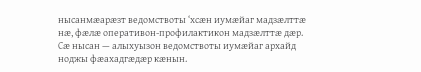нысанмæарæзт ведомствоты ‘хсæн иумæйаг мадзæлттæ нæ, фæлæ оперативон-профилактикон мадзæлттæ дæр. Сæ нысан — алыхуызон ведомствоты иумæйаг архайд ноджы фæахадгæдæр кæнын.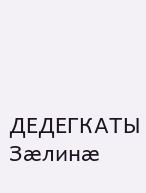ДЕДЕГКАТЫ Зæлинæ